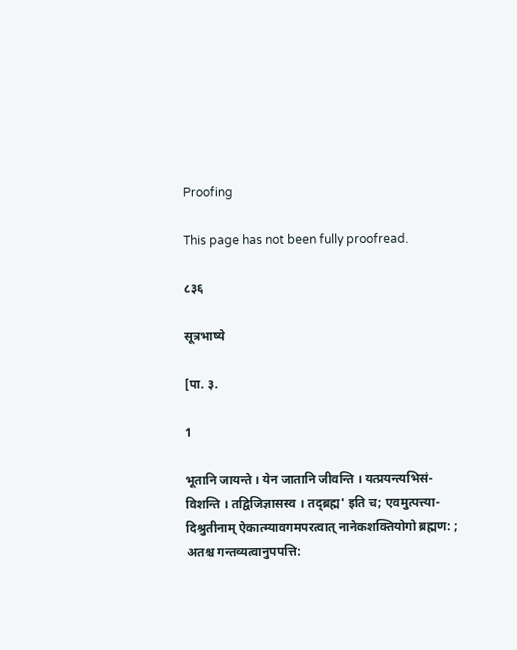Proofing

This page has not been fully proofread.

८३६

सूत्रभाष्ये

[पा. ३.

1

भूतानि जायन्ते । येन जातानि जीवन्ति । यत्प्रयन्त्यभिसं-
विशन्ति । तद्विजिज्ञासस्व । तद्ब्रह्म' इति च; एवमुत्पत्त्या-
दिश्रुतीनाम् ऐकात्म्यावगमपरत्वात् नानेकशक्तियोगो ब्रह्मण: ;
अतश्च गन्तव्यत्वानुपपत्ति: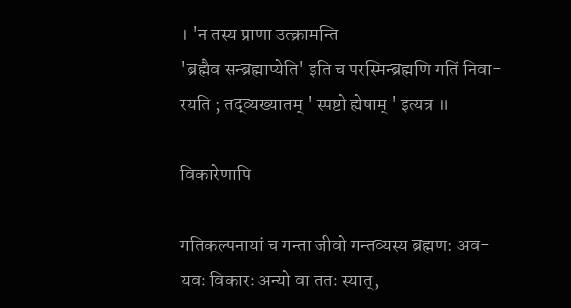। 'न तस्य प्राणा उत्क्रामन्ति
'ब्रह्मैव सन्ब्रह्माप्येति' इति च परस्मिन्ब्रह्मणि गतिं निवा-
रयति ; तद्व्यख्यातम् ' स्पष्टो ह्येषाम् ' इत्यत्र ॥

विकारेणापि

गतिकल्पनायां च गन्ता जीवो गन्तव्यस्य ब्रह्मण: अव-
यवः विकारः अन्यो वा ततः स्यात्,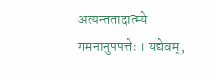अत्यन्ततादात्म्ये
गमनानुपपत्तेः । यद्येवम्,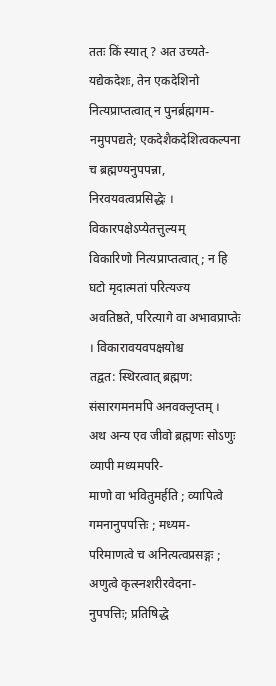ततः किं स्यात् ? अत उच्यते-
यद्येकदेशः, तेन एकदेशिनो नित्यप्राप्तत्वात् न पुनर्ब्रह्मगम-
नमुपपद्यते; एकदेशैकदेशित्वकल्पना च ब्रह्मण्यनुपपन्ना,
निरवयवत्वप्रसिद्धेः । विकारपक्षेऽप्येतत्तुल्यम्
विकारिणो नित्यप्राप्तत्वात्; न हि घटो मृदात्मतां परित्यज्य
अवतिष्ठते, परित्यागे वा अभावप्राप्तेः । विकारावयवपक्षयोश्च
तद्वत: स्थिरत्वात् ब्रह्मण: संसारगमनमपि अनवक्लृप्तम् ।
अथ अन्य एव जीवो ब्रह्मणः सोऽणुः व्यापी मध्यमपरि-
माणो वा भवितुमर्हति ; व्यापित्वे गमनानुपपत्तिः ; मध्यम-
परिमाणत्वे च अनित्यत्वप्रसङ्गः ; अणुत्वे कृत्स्नशरीरवेदना-
नुपपत्तिः; प्रतिषिद्धे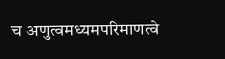च अणुत्वमध्यमपरिमाणत्वे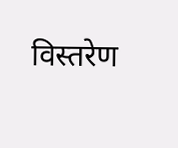विस्तरेण